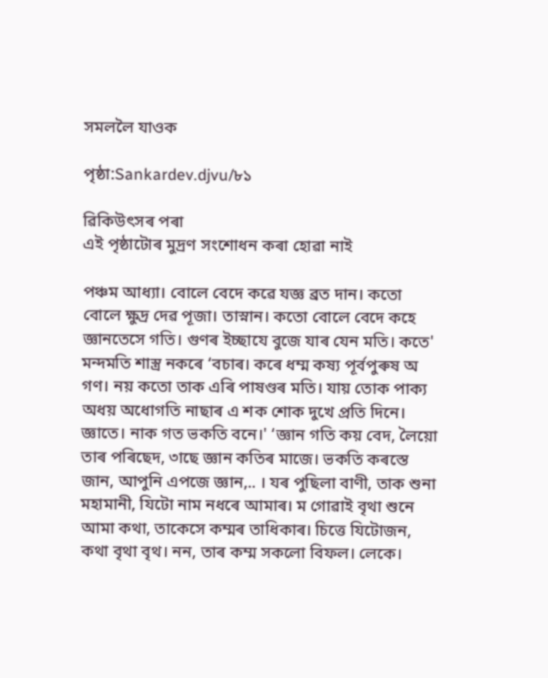সমললৈ যাওক

পৃষ্ঠা:Sankardev.djvu/৮১

ৱিকিউৎসৰ পৰা
এই পৃষ্ঠাটোৰ মুদ্ৰণ সংশোধন কৰা হোৱা নাই

পঞ্চম আধ্যা। বোলে বেদে কৱে যজ্ঞ ব্ৰত দান। কতো বোলে ক্ষুদ্ৰ দেৱ পূজা। তাস্নান। কতো বোলে বেদে কহে জ্ঞানতেসে গতি। গুণৰ ইচ্ছাযে বুজে যাৰ যেন মতি। কতে' মন্দমতি শাস্ত্ৰ নকৰে ‘বচাৰ। কৰে ধম্ম কষ্য পূৰ্বপুৰুষ অ গণ। নয় কতো তাক এৰি পাষণ্ডৰ মতি। যায় তোক পাক্য অধয় অধোগতি নাছাৰ এ শক শোক দুখে প্ৰতি দিনে। জ্ঞাতে। নাক গত ভকতি বনে।' ‘জ্ঞান গতি কয় বেদ, লৈয়ো তাৰ পৰিছেদ, ৩াছে জ্ঞান কতিৰ মাজে। ভকতি কৰস্তে জান, আপুনি এপজে জ্ঞান,.. । যৰ পুছিলা বাণী, তাক শুনা মহামানী, যিটো নাম নধৰে আমাৰ। ম গোৱাই বৃথা শুনে আমা কথা, তাকেসে কম্মৰ তাধিকাৰ। চিত্তে যিটোজন, কথা বৃথা বৃথ। নন, তাৰ কম্ম সকলো বিফল। লেকে।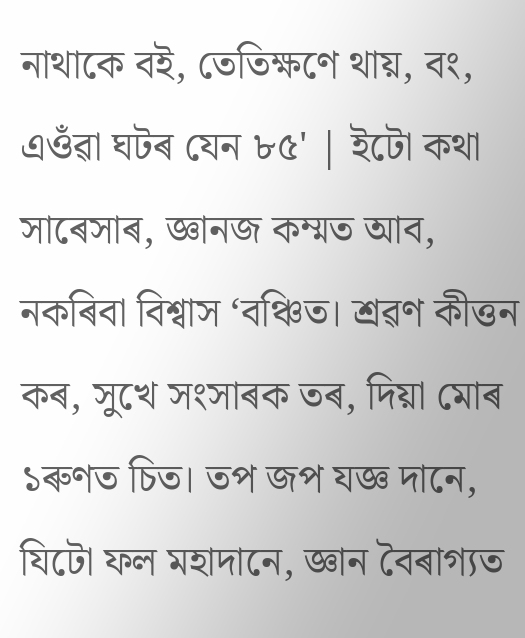নাথাকে বই, তেতিক্ষণে থায়, বং, এওঁৱা ঘটৰ যেন ৮৫' | ইটো কথা সাৰেসাৰ, জ্ঞানজ কম্মত আব, নকৰিবা বিশ্বাস ‘বঞ্চিত। শ্ৰৱণ কীত্তন কৰ, সুখে সংসাৰক তৰ, দিয়া মোৰ ১ৰুণত চিত। তপ জপ যজ্ঞ দানে, যিটো ফল মহাদানে, জ্ঞান বৈৰাগ্যত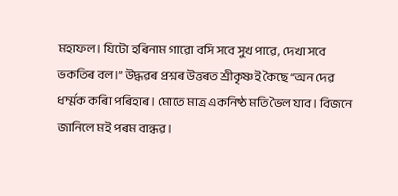মহাফল। যিটো হৰিনাম গাৱো বসি সবে সুখ পাৱে, দেখা সবে ভকতিৰ বল।” উদ্ধৱৰ প্ৰশ্নৰ উত্তৰত শ্ৰীকৃষ্ণই কৈছে ‘‘অন দেৱ ধৰ্ম্মক কৰিা পৰিহাৰ। মোতে মাত্ৰ একনিষ্ঠ মতি ভৈল যাব। বিজনে জানিলে মই পৰম বান্ধৱ।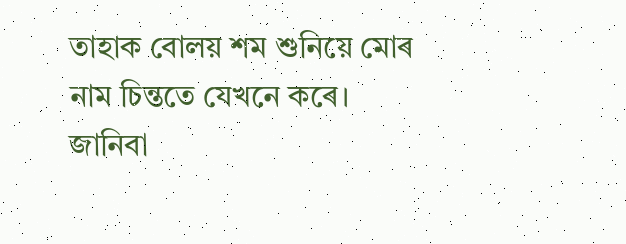তাহাক বোলয় শম শুনিয়ে মোৰ নাম চিন্ততে যেখনে কৰে। জানিবা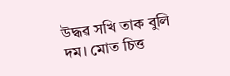উদ্ধৱ সখি তাক বুলি দম। মোত চিত্ত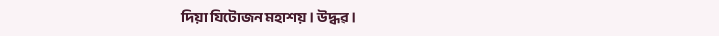দিয়া যিটোজন মহাশয়। উদ্ধৱ।